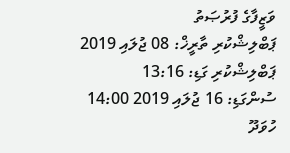ވަޒީފާގެ ފުރުޞަތު
ޕަބްލިޝްކުރި ތާރީޚް: 08 ޖުލައި 2019
ޕަބްލިޝްކުރި ގަޑި: 13:16
ސުންގަޑި: 16 ޖުލައި 2019 14:00
ހުވަދޫ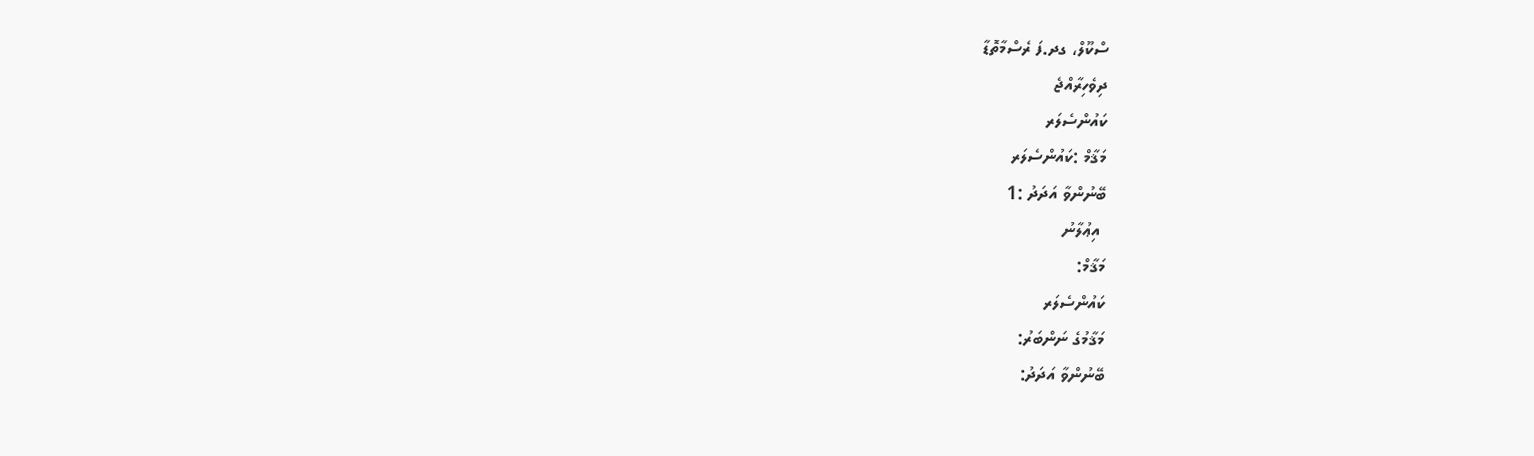ސްކޫލް، ގދ.ފަ ރެސްމާތޮޑާ
ދިވެހިރާއްޖެ
ކައުންސެލަރ
މަޤާމް :ކައުންސެލަރ
ބޭނުންވާ އަދަދު :1
 އިޢުލާނު
މަޤާމް:
ކައުންސެލަރ
މަޤާމުގެ ނަންބަރު:
ބޭނުންވާ އަދަދު: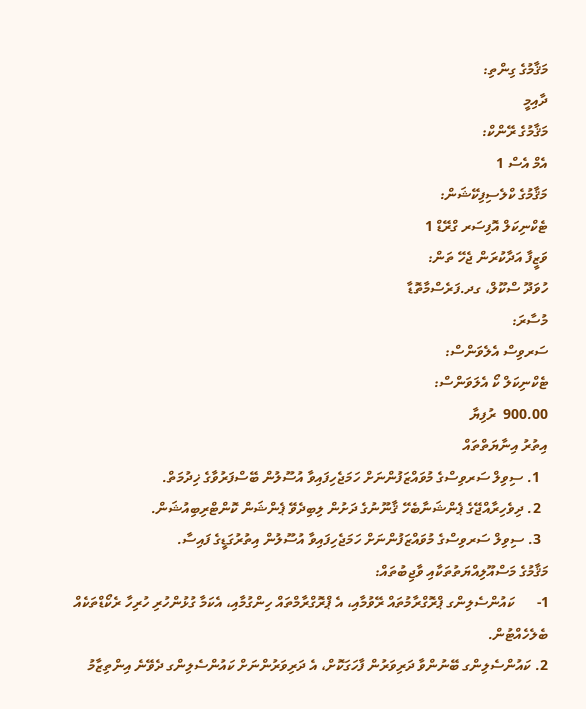މަޤާމުގެ ގިންތި:
ދާއިމީ
މަޤާމުގެ ރޭންކް:
އެމް އެސް 1
މަޤާމުގެ ކްލެސިފިކޭޝަން:
ޓެކްނިކަލް އޮފިސަރ ގްރޭޑް 1
ވަޒީފާ އަދާކުރަން ޖެހޭ ތަން:
ހުވަދޫ ސްކޫލް، ގދ.ފަރެސްމާތޮޑާ
މުސާރަ:
ސަރވިސް އެލެވަންސް:
ޓެކްނިކަލް ކޯ އެލަވަންސް:
900.00  ރުފިޔާ
އިތުރު އިނާޔަތްތައް
  1. ސިވިލް ސަރވިސްގެ މުވައްޒަފުންނަށް ހަމަޖެހިފައިވާ އުސޫލުން ބޭސްފަރުވާގެ ޚިދުމަތް.
  2. ދިވެހިރާއްޖޭގެ ޕެންޝަނާބެހޭ ޤާނޫނުގެ ދަށުން ލިބިދެވޭ ޕެންޝަން ކޮންޓްރިބިއުޝަން.
  3. ސިވިލް ސަރވިސްގެ މުވައްޒަފުންނަށް ހަމަޖެހިފައިވާ އުސޫލުން އިތުރުގަޑީގެ ފައިސާ.
މަޤާމުގެ މަސްއޫލިއްޔަތުތަކާއި ވާޖިބުތައް:
1-      ކައުންސެލިންގ ޕްރޮގްރާމުތައް ރޭވުމާއި، އެ ޕްރޮގްރާމްތައް ހިންގުމާއި، އެކަމާ ގުޅުންހުރި ހުރިހާ ރެކޯޑްތަކެއް ބެލެހެއްޓުން.
2. ކައުންސެލިންގ ބޭނުންވާ ދަރިވަރުން ފާހަގަކޮށް، އެ ދަރިވަރުންނަށް ކައުންސެލިންގ ދެވޭނެ އިންތިޒާމު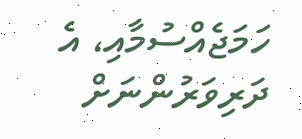ހަމަޖެއްސުމާއި، އެ ދަރިވަރުންނަށް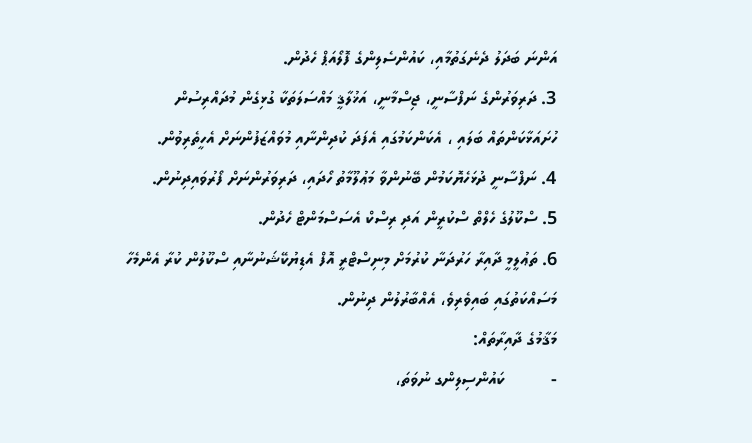އަންނަ ބަދަލު ދެނެގަތުމާއި، ކައުންސެލިންގެ ފޮލޯއަޕް ހެދުން.
3. ދަރިވަރުންގެ ނަފްސާނީ، ޖިސްމާނީ، އަޚުލާޤީ މައްސަލަތަކާ ގުޅިގެން މުދައްރިސުން ހުށައަޅާކަންތައް ބަލައި ، އެކަންކަމުގައި އެފަދަ ކުދިންނާއި މުވައްޒަފުންނަށް އެހީތެރިވުން.
4. ނަފްސާނީ ދުޅަހެޔޮކަމުން ބޭނުންވާ މަޢުލޫމާތު ހޯދައި، ދަރިވަރުންނަށް ފޯރުވައިދިނުން.
5. ސްކޫލުގެ ހެލްތް ސްކުރީން އަދި ރިސްކް އެސަސްމަންޓް ހެދުން.
6. ތަޢުލީމީ ދާއިރާ ހަރުދަނާ ކުރުމަށް މިނިސްޓްރީ އޮފް އެޑިޔުކޭޝަނުނާއި ސްކޫލުން ކުރާ އެންމެހާ މަސައްކަތުގައި ބައިވެރިވެ، އެއްބާރުލުން ދިނުން.
މަޤާމުގެ ދާއިރާތައް:
-          ކައުންސިލިންގ ނުވަތަ،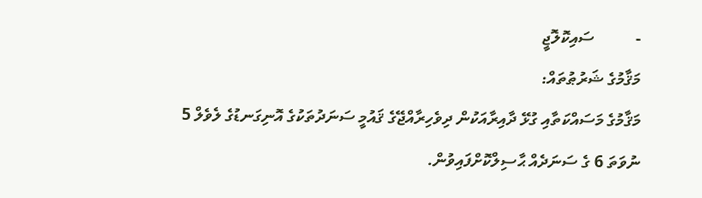-          ސައިކޮލޮޖީ
މަޤާމުގެ ޝަރުޠުތައް:
މަޤާމުގެ މަސައްކަތާއި ގުޅޭ ދާއިރާއަކުން ދިވެހިރާއްޖޭގެ ޤައުމީ ސަނަދުތަކުގެ އޮނިގަނޑުގެ ލެވެލް 5 ނުވަތަ 6 ގެ ސަނަދެއް ޙާސިލްކޮށްފައިވުން.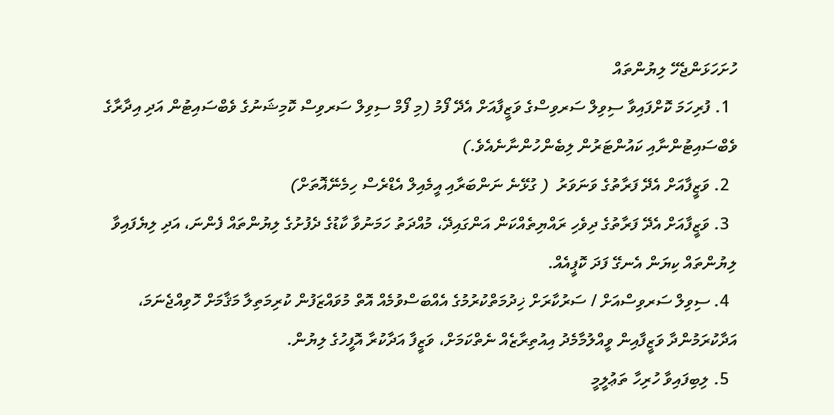ހުށަހަޅަންޖެހޭ ލިޔުންތައް
  1. ފުރިހަމަ ކޮށްފައިވާ ސިވިލް ސަރވިސްގެ ވަޒީފާއަށް އެދޭ ފޯމު (މި ފޯމް ސިވިލް ސަރވިސް ކޮމިޝަނުގެ ވެބްސައިޓުން އަދި އިދާރާގެ ވެބްސައިޓުންނާއި ކައުންޓަރުން ލިބެންހުންނާނެއެވެ.)
  2. ވަޒީފާއަށް އެދޭ ފަރާތުގެ ވަނަވަރު  ( ގުޅޭނެ ނަންބަރާއި އީމެއިލް އެޑްރެސް ހިމެނޭޣޮތަށް)
  3. ވަޒީފާއަށް އެދޭ ފަރާތުގެ ދިވެހި ރައްޔިތެއްކަން އަންގައިދޭ، މުއްދަތު ހަމަނުވާ ކާޑުގެ ދެފުށުގެ ލިޔުންތައް ފެންނަ، އަދި ލިޔެފައިވާ ލިޔުންތައް ކިޔަން އެނގޭ ފަދަ ކޮޕީއެއް.
  4. ސިވިލް ސަރވިސްއަށް / ސަރުކާރަށް ޚިދުމަތްކުރުމުގެ އެއްބަސްވުމެއް އޮތް މުވައްޒަފުން ކުރިމަތިލާ މަޤާމަށް ހޮވިއްޖެނަމަ، އަދާކުރަމުންދާ ވަޒީފާއިން ވީއްލުމާމެދު އިއުތިރާޒެއް ނެތްކަމަށް، ވަޒީފާ އަދާކުރާ އޮފީހުގެ ލިޔުން.
  5. ލިބިފައިވާ ހުރިހާ ތަޢުލީމީ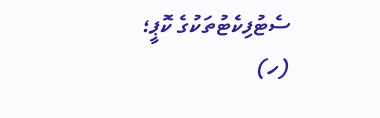ސެޓުފިކެޓުތަކުގެ ކޮޕީ؛
(ހ)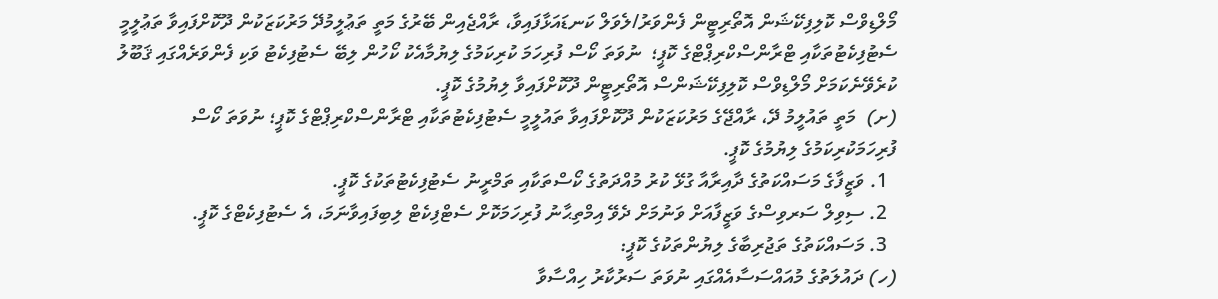މޯލްޑިވްސް ކޮލިފިކޭޝަން އޮތޯރިޓީން ފެންވަރު/ލެވަލް ކަނޑައަޅާފައިވާ، ރާއްޖެއިން ބޭރުގެ މަތީ ތަޢުލީމުދޭ މަރުކަޒަކުން ދޫކޮށްފައިވާ ތަޢުލީމީ ސެޓުފިކެޓުތަކާއި ޓްރާންސްކްރިޕްޓްގެ ކޮޕީ؛  ނުވަތަ ކޯސް ފުރިހަމަ ކުރިކަމުގެ ލިޔުމާއެކު ކޯހުން ލިބޭ ސެޓުފިކެޓު ވަކި ފެންވަރެއްގައި ޤަބޫލު ކުރެވޭނެކަމަށް މޯލްޑިވްސް ކޮލިފިކޭޝަންސް އޮތޯރިޓީން ދޫކޮށްފައިވާ ލިޔުމުގެ ކޮޕީ.
(ށ)  މަތީ ތައުލީމު ދޭ، ރާއްޖޭގެ މަރުކަޒަކުން ދޫކޮށްފައިވާ ތައުލީމީ ސެޓުފިކެޓުތަކާއި ޓްރާންސްކްރިޕްޓްގެ ކޮޕީ؛ ނުވަތަ ކޯސް ފުރިހަމަކުރިކަމުގެ ލިޔުމުގެ ކޮޕީ.
  1. ވަޒީފާގެ މަސައްކަތުގެ ދާއިރާއާ ގުޅޭ ކުރު މުއްދަތުގެ ކޯސްތަކާއި ތަމްރީނު ސެޓުފިކެޓުތަކުގެ ކޮޕީ.
  2. ސިވިލް ސަރވިސްގެ ވަޒީފާއަށް ވަނުމަށް ދެވޭ އިމްތިޙާނު ފުރިހަމަކޮށް ސެޓްފިކެޓް ލިބިފައިވާނަމަ، އެ ސެޓުފިކެޓްގެ ކޮޕީ.
  3. މަސައްކަތުގެ ތަޖުރިބާގެ ލިޔުންތަކުގެ ކޮޕީ:
(ހ) ދައުލަތުގެ މުއައްސަސާއެއްގައި ނުވަތަ ސަރުކާރު ހިއްސާވާ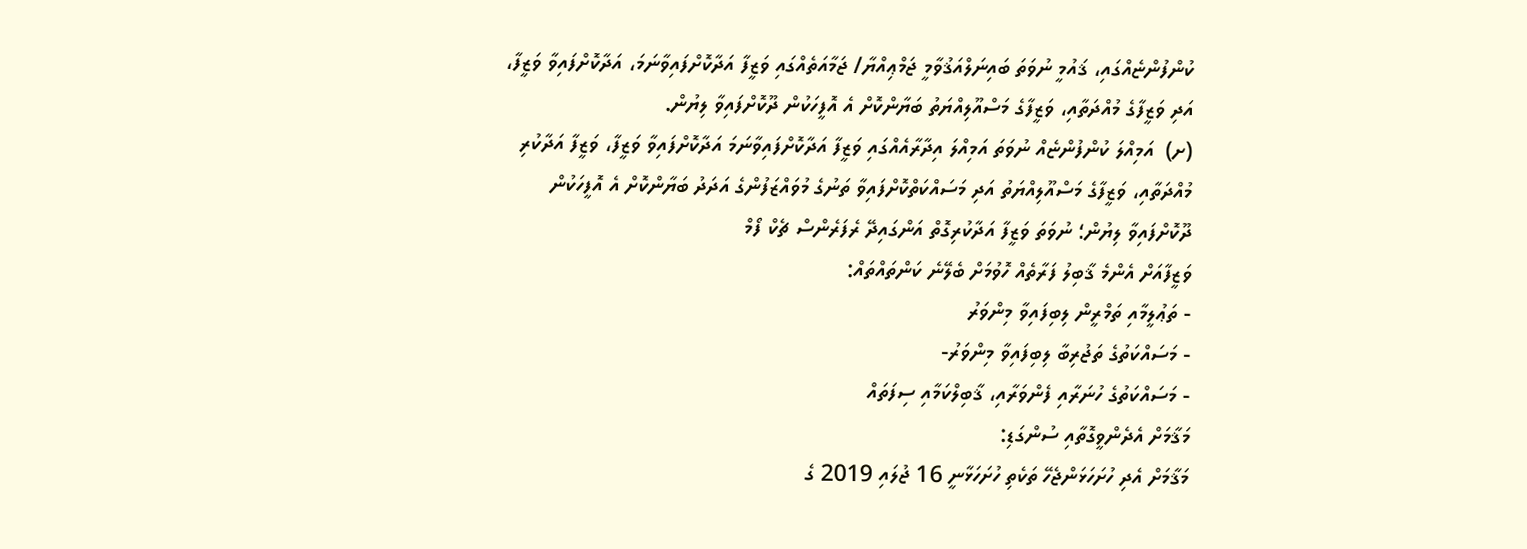ކުންފުންޏެއްގައި، ޤައުމީ ނުވަތަ ބައިނަލްއަޤުވާމީ ޖަމްޢިއްޔާ/ ޖަމާއަތެއްގައި ވަޒީފާ އަދާކޮށްފައިވާނަމަ، އަދާކޮށްފައިވާ ވަޒީފާ، އަދި ވަޒީފާގެ މުއްދަތާއި، ވަޒީފާގެ މަސްއޫލިއްޔަތު ބަޔާންކޮށް އެ އޮފީހަކުން ދޫކޮށްފައިވާ ލިޔުން.
(ށ)  އަމިއްލަ ކުންފުންޏެއް ނުވަތަ އަމިއްލަ އިދާރާއެއްގައި ވަޒީފާ އަދާކޮށްފައިވާނަމަ އަދާކޮށްފައިވާ ވަޒީފާ، ވަޒީފާ އަދާކުރި މުއްދަތާއި، ވަޒީފާގެ މަސްއޫލިއްޔަތު އަދި މަސައްކަތްކޮށްފައިވާ ތަނުގެ މުވައްޒަފުންގެ އަދަދު ބަޔާންކޮށް އެ އޮފީހަކުން ދޫކޮށްފައިވާ ލިޔުން؛ ނުވަތަ ވަޒީފާ އަދާކުރިގޮތް އަންގައިދޭ ރެފަރެންސް ޗެކް ފޯމް
ވަޒީފާއަށް އެންމެ ޤާބިލު ފަރާތެއް ހޮވުމަށް ބެލޭނެ ކަންތައްތައް:
- ތަޢުލީމާއި ތަމްރީން ލިބިފައިވާ މިންވަރު
- މަސައްކަތުގެ ތަޖުރިބާ ލިބިފައިވާ މިންވަރު-
- މަސައްކަތުގެ ހުނަރާއި ފެންވަރާއި، ޤާބިލްކަމާއި ސިފަތައް
މަޤާމަށް އެދެންވީގޮތާއި ސުންގަޑި:
މަޤާމަށް އެދި ހުށަހަޅަންޖެހޭ ތަކެތި ހުށަހަޅާނީ 16 ޖުލައި 2019 ގެ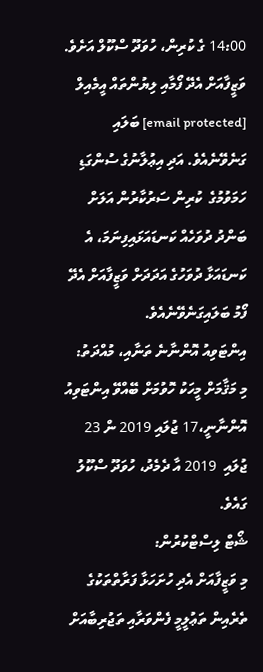14:00 ގެ ކުރިން، ހުވަދޫ ސްކޫލް އަށެވެ. ވަޒީފާއަށް އެދޭ ފޯމާއި ލިޔުންތައް އީމެއިލް [email protected] ބަލައި ގަނެވޭނެއެވެ. އަދި އިޢުލާނުގެ ސުންގަޑި ހަމަވުމުގެ  ކުރިން ސަރުކާރުން އަލަށް ބަންދު ދުވަހެއް ކަނޑައަޅައިފިނަމަ، އެ ކަނޑައަޅާ ދުވަހުގެ އަދަދަށް ވަޒީފާއަށް އެދޭ ފޯމު ބަލައިގަނެވޭނެއެވެ.
އިންޓަވިއު އޮންނާނެ ތަނާއި، މުއްދަތު:
މި މަޤާމަށް މީހަކު ހޮވުމަށް ބޭއްވޭ އިންޓަވިއު އޮންނާނީ،17 ޖުލައި 2019 ން 23 ޖުލައި  2019 އާ ދެމެދު، ހުވަދޫ ސްކޫލު ގައެވެ.
ޝޯޓް ލިސްޓްކުރުން:
މި ވަޒީފާއަށް އެދި ހުށަހަޅާ ފަރާތްތަކުގެ ތެރެއިން ތަޢުލީމީ ފެންވަރާއި ތަޖުރިބާއަށް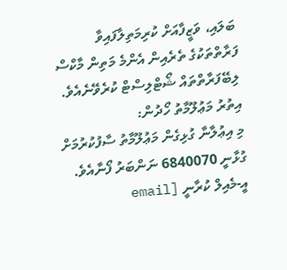ބަލައި، ވަޒީފާއަށް ކުރިމަތިލާފައިވާ ފަރާތްތަކުގެ ތެރެއިން އެންމެ މަތިން މާކްސް ލިބޭފަރާތްތައް ޝޯޓްލިސްޓް ކުރެވޭނެއެވެ.
އިތުރު މަޢުލޫމާތު ހޯދުން:
މި އިޢުލާނާ ގުޅިގެން މަޢުލޫމާތު ސާފުކުރުމަށް ގުޅާނީ 6840070 ނަންބަރު ފޯނާއެވެ. އީ-މެއިލް ކުރާނީ [email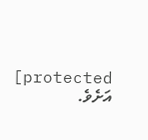protected] އަށެވެ.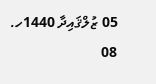05 ޒުލްޤައިދާ 1440ހ.
08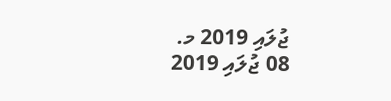ޖުލައި 2019 މ.
08 ޖުލައި 2019